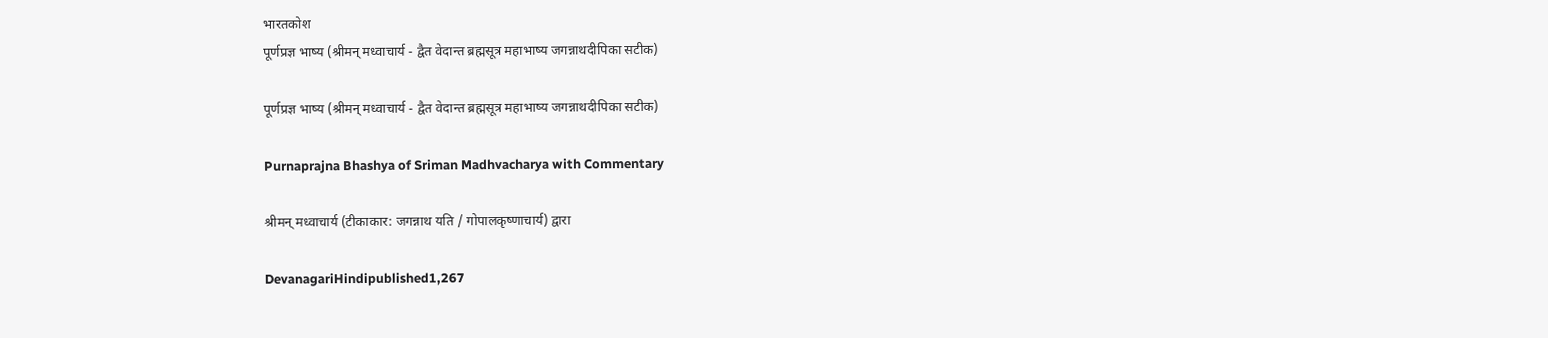भारतकोश
पूर्णप्रज्ञ भाष्य (श्रीमन् मध्वाचार्य - द्वैत वेदान्त ब्रह्मसूत्र महाभाष्य जगन्नाथदीपिका सटीक)

पूर्णप्रज्ञ भाष्य (श्रीमन् मध्वाचार्य - द्वैत वेदान्त ब्रह्मसूत्र महाभाष्य जगन्नाथदीपिका सटीक)

Purnaprajna Bhashya of Sriman Madhvacharya with Commentary

श्रीमन् मध्वाचार्य (टीकाकार: जगन्नाथ यति / गोपालकृष्णाचार्य) द्वारा

DevanagariHindipublished1,267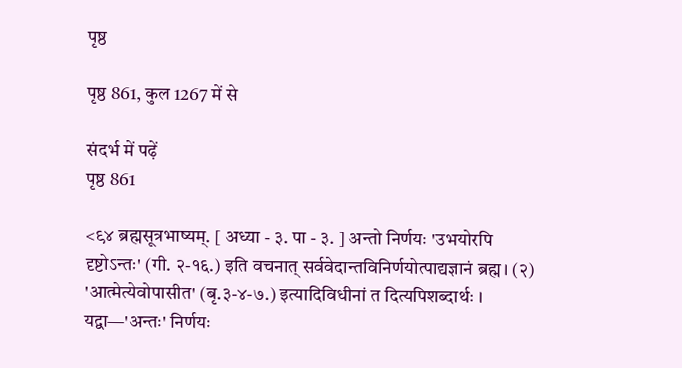पृष्ठ

पृष्ठ 861, कुल 1267 में से

संदर्भ में पढ़ें
पृष्ठ 861

<९४ ब्रह्मसूत्रभाष्यम्. [ अध्या - ३. पा - ३. ] अन्तो निर्णयः 'उभयोरपि दृष्टोऽन्तः' (गी. २-१६.) इति वचनात् सर्ववेदान्तविनिर्णयोत्पाद्यज्ञानं ब्रह्म। (२) 'आत्मेत्येवोपासीत' (बृ.३-४-७.) इत्यादिविधीनां त दित्यपिशब्दार्थः । यद्वा—'अन्तः' निर्णयः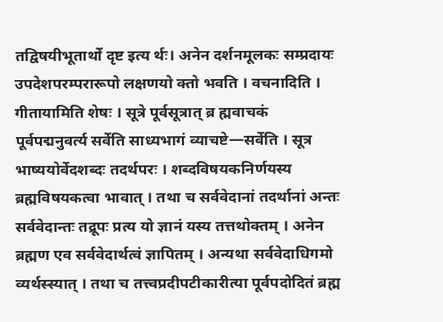तद्विषयीभूतार्थो दृष्ट इत्य र्थः। अनेन दर्शनमूलकः सम्प्रदायः उपदेशपरम्परारूपो लक्षणयो क्तो भवति । वचनादिति । गीतायामिति शेषः । सूत्रे पूर्वसूत्रात् ब्र ह्मवाचकं पूर्वपद्मनुवर्त्य सर्वेति साध्यभागं व्याचष्टे—सर्वेति । सूत्र भाष्ययोर्वेदशब्दः तदर्थपरः । शब्दविषयकनिर्णयस्य ब्रह्मविषयकत्वा भावात् । तथा च सर्ववेदानां तदर्थानां अन्तः सर्ववेदान्तः तद्रूपः प्रत्य यो ज्ञानं यस्य तत्तथोक्तम् । अनेन ब्रह्मण एव सर्ववेदार्थत्वं ज्ञापितम् । अन्यथा सर्ववेदाधिगमो व्यर्थस्स्यात् । तथा च तत्त्वप्रदीपटीकारीत्या पूर्वपदोदितं ब्रह्म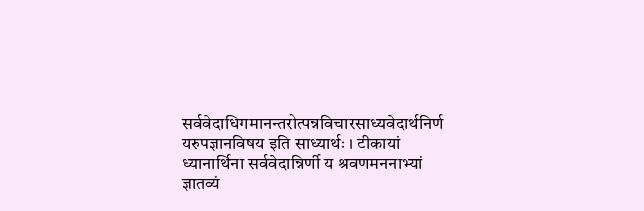सर्ववेदाधिगमानन्तरोत्पन्नविचारसाध्यवेदार्थनिर्ण यरुपज्ञानविषय इति साध्यार्थः । टीकायां ध्यानार्थिना सर्ववेदान्निर्णी य श्रवणमननाभ्यां ज्ञातव्यं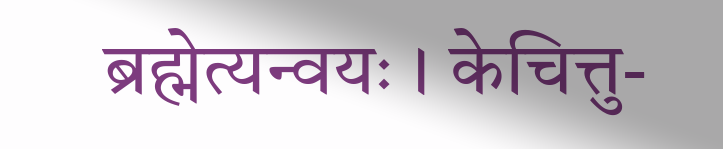ब्रह्मेत्यन्वयः । केचित्तु-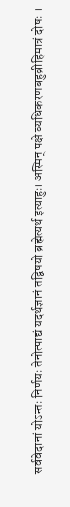सर्ववेदानां योऽन्तः निर्णयः तेनोत्पाद्यं यदर्थज्ञानं तद्विषयो ब्रह्मेत्यर्थ इत्याहुः। अस्मिन् पक्षे व्यधिकरणबहुव्रीहिमात्रं दोषः ।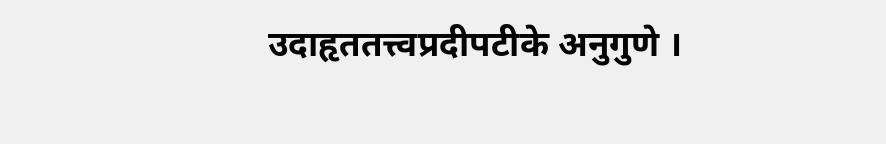उदाहृततत्त्वप्रदीपटीके अनुगुणे ।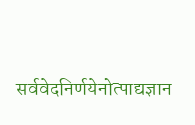सर्ववेदनिर्णयेनोत्पाद्यज्ञान